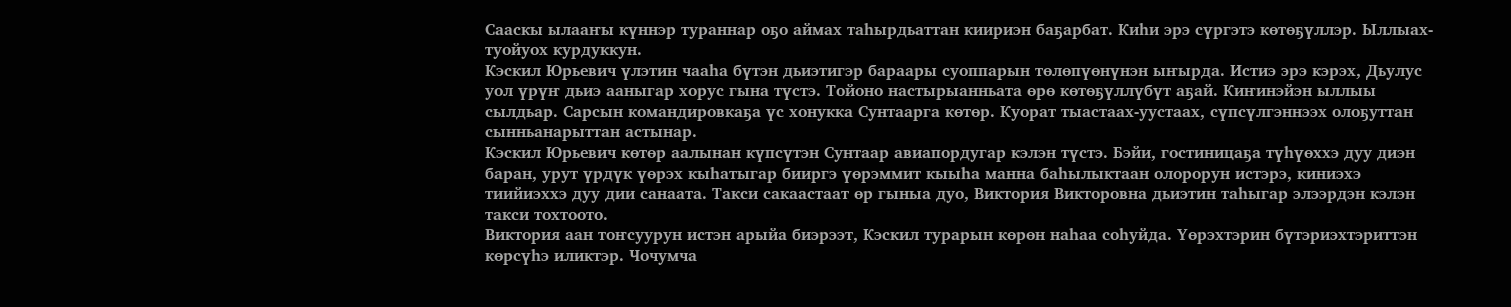Сааскы ылааҥы күннэр тураннар оҕо аймах таһырдьаттан киириэн баҕарбат. Киһи эрэ сүргэтэ көтөҕүллэр. Ыллыах-туойуох курдуккун.
Кэскил Юрьевич үлэтин чааһа бүтэн дьиэтигэр бараары суоппарын төлөпүөнүнэн ыҥырда. Истиэ эрэ кэрэх, Дьулус уол үрүҥ дьиэ ааныгар хорус гына түстэ. Тойоно настырыанньата өрө көтөҕүллүбүт аҕай. Киҥинэйэн ыллыы сылдьар. Сарсын командировкаҕа үс хонукка Сунтаарга көтөр. Куорат тыастаах-уустаах, сүпсүлгэннээх олоҕуттан сынньанарыттан астынар.
Кэскил Юрьевич көтөр аалынан күпсүтэн Сунтаар авиапордугар кэлэн түстэ. Бэйи, гостиницаҕа түһүөххэ дуу диэн баран, урут үрдүк үөрэх кыһатыгар бииргэ үөрэммит кыыһа манна баһылыктаан олорорун истэрэ, киниэхэ тиийиэххэ дуу дии санаата. Такси сакаастаат өр гыныа дуо, Виктория Викторовна дьиэтин таһыгар элээрдэн кэлэн такси тохтоото.
Виктория аан тоҥсуурун истэн арыйа биэрээт, Кэскил турарын көрөн наһаа соһуйда. Үөрэхтэрин бүтэриэхтэриттэн көрсүһэ иликтэр. Чочумча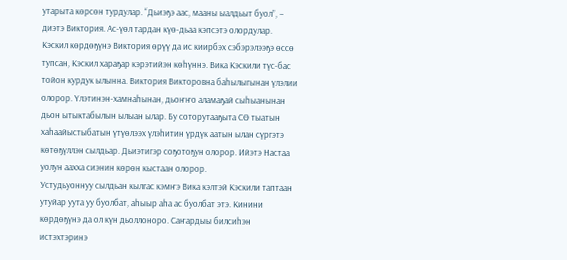утарыта көрсөн турдулар. “Дьиэҕэ аас, мааны ыалдьыт буол”, – диэтэ Виктория. Ас-үөл тардан күө-дьаа кэпсэтэ олордулар. Кэскил көрдөҕүнэ Виктория өрүү да ис киирбэх сэбэрэлээҕэ өссө тупсан, Кэскил хараҕар кэрэтийэн көһүннэ. Вика Кэскили түс-бас тойон курдук ылынна. Виктория Викторовна баһылыгынан үлэлии олорор. Үлэтинэн-хамнаһынан, дьоҥҥо аламаҕай сыһыанынан дьон ытыктабылын ылыан ылар. Бу соторутааҕыта СӨ тыатын хаһаайыстыбатын үтүөлээх үлэһитин үрдүк аатын ылан сүргэтэ көтөҕүллэн сылдьар. Дьиэтигэр соҕотоҕун олорор. Ийэтэ Настаа уолун аахха сиэнин көрөн кыстаан олорор.
Устудьуоннуу сылдьан кылгас кэмҥэ Вика кэлтэй Кэскили таптаан утуйар уута уу буолбат, аһыыр аһа ас буолбат этэ. Кинини көрдөҕүнэ да ол күн дьоллоноро. Саҥардыы билсиһэн истэхтэринэ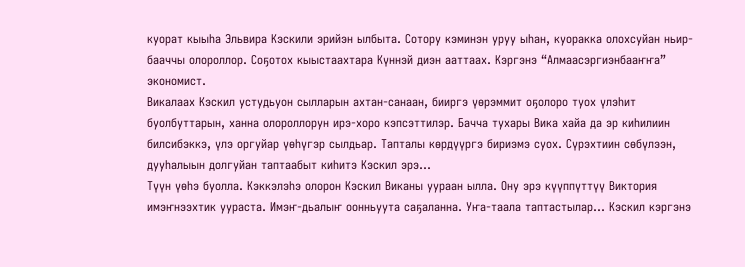куорат кыыһа Эльвира Кэскили эрийэн ылбыта. Сотору кэминэн уруу ыһан, куоракка олохсуйан ньир-бааччы олороллор. Соҕотох кыыстаахтара Күннэй диэн ааттаах. Кэргэнэ “Алмаасэргиэнбааҥҥа” экономист.
Викалаах Кэскил устудьуон сылларын ахтан-санаан, бииргэ үөрэммит оҕолоро туох үлэһит буолбуттарын, ханна олороллорун ирэ-хоро кэпсэттилэр. Бачча тухары Вика хайа да эр киһилиин билсибэккэ, үлэ оргуйар үөһүгэр сылдьар. Тапталы көрдүүргэ бириэмэ суох. Сүрэхтиин сөбүлээн, дууһалыын долгуйан таптаабыт киһитэ Кэскил эрэ…
Түүн үөһэ буолла. Кэккэлэһэ олорон Кэскил Виканы уураан ылла. Ону эрэ күүппүттүү Виктория имэҥнээхтик уураста. Имэҥ-дьалыҥ оонньуута саҕаланна. Уҥа-таала таптастылар… Кэскил кэргэнэ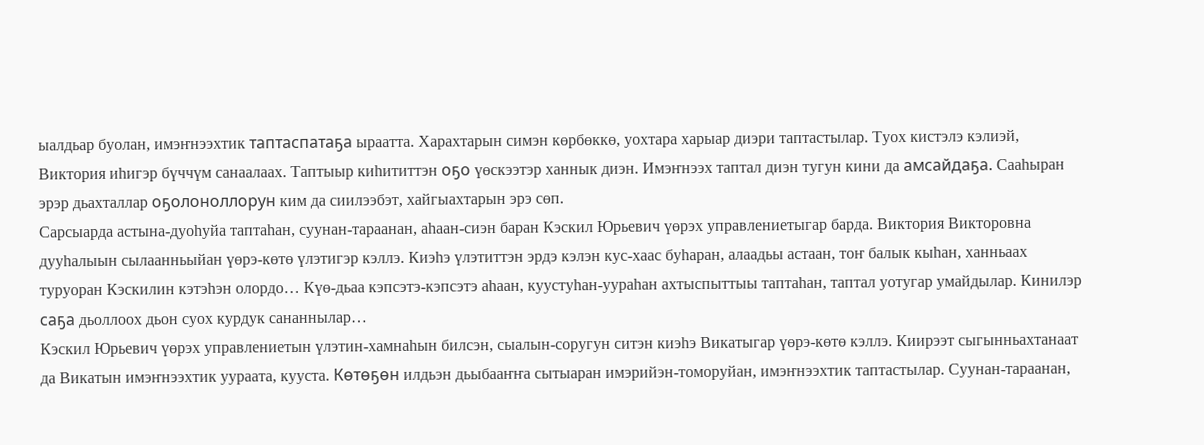ыалдьар буолан, имэҥнээхтик таптаспатаҕа ыраатта. Харахтарын симэн көрбөккө, уохтара харыар диэри таптастылар. Туох кистэлэ кэлиэй, Виктория иһигэр бүччүм санаалаах. Таптыыр киһититтэн оҕо үөскээтэр ханнык диэн. Имэҥнээх таптал диэн тугун кини да амсайдаҕа. Сааһыран эрэр дьахталлар оҕолоноллорун ким да сиилээбэт, хайгыахтарын эрэ сөп.
Сарсыарда астына-дуоһуйа таптаһан, суунан-тараанан, аһаан-сиэн баран Кэскил Юрьевич үөрэх управлениетыгар барда. Виктория Викторовна дууһалыын сылаанньыйан үөрэ-көтө үлэтигэр кэллэ. Киэһэ үлэтиттэн эрдэ кэлэн кус-хаас буһаран, алаадьы астаан, тоҥ балык кыһан, ханньаах туруоран Кэскилин кэтэһэн олордо… Күө-дьаа кэпсэтэ-кэпсэтэ аһаан, куустуһан-уураһан ахтыспыттыы таптаһан, таптал уотугар умайдылар. Кинилэр саҕа дьоллоох дьон суох курдук сананнылар…
Кэскил Юрьевич үөрэх управлениетын үлэтин-хамнаһын билсэн, сыалын-соругун ситэн киэһэ Викатыгар үөрэ-көтө кэллэ. Киирээт сыгынньахтанаат да Викатын имэҥнээхтик уураата, кууста. Көтөҕөн илдьэн дьыбааҥҥа сытыаран имэрийэн-томоруйан, имэҥнээхтик таптастылар. Суунан-тараанан,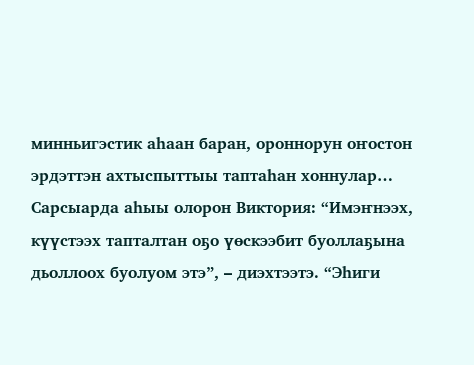минньигэстик аһаан баран, ороннорун оҥостон эрдэттэн ахтыспыттыы таптаһан хоннулар… Сарсыарда аһыы олорон Виктория: “Имэҥнээх, күүстээх тапталтан оҕо үөскээбит буоллаҕына дьоллоох буолуом этэ”, – диэхтээтэ. “Эһиги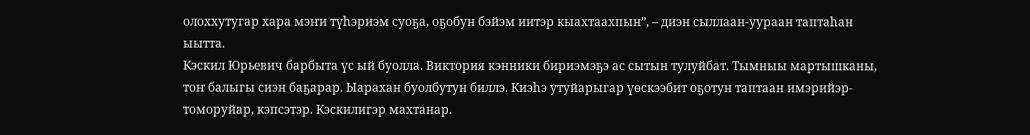олоххутугар хара мэҥи түһэриэм суоҕа, оҕобун бэйэм иитэр кыахтаахпын”, – диэн сыллаан-уураан таптаһан ыытта.
Кэскил Юрьевич барбыта үс ый буолла. Виктория кэнники бириэмэҕэ ас сытын тулуйбат. Тымныы мартышканы, тоҥ балыгы сиэн баҕарар. Ыарахан буолбутун биллэ. Киэһэ утуйарыгар үөскээбит оҕотун таптаан имэрийэр-томоруйар, кэпсэтэр. Кэскилигэр махтанар.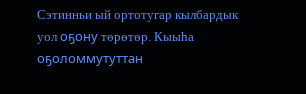Сэтинньи ый ортотугар кылбардык уол оҕону төрөтөр. Кыыһа оҕоломмутуттан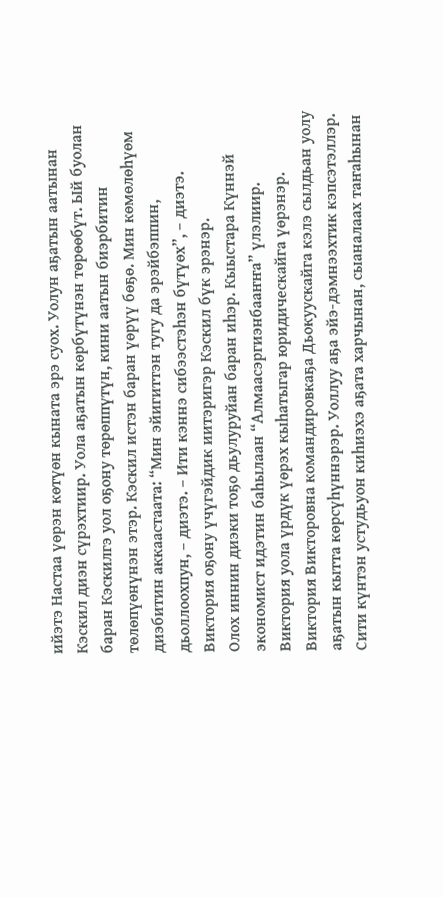ийэтэ Настаа үөрэн көтүөн кыната эрэ суох. Уолун аҕатын аатынан Кэскил диэн сүрэхтиир. Уола аҕатын көрбүтүнэн төрөөбүт. Ый буолан баран Кэскилгэ уол оҕону төрөппүтүн, кини аатын биэрбитин төлөпүөнүнэн этэр. Кэскил истэн баран үөрүү бөҕө. Мин көмөлөһүөм диэбитин аккаастаата: “Мин эйигиттэн тугу да эрэйбэппин, дьоллоохпун, – диэтэ. – Ити кэннэ сибээстэһэн бүтүөх”, – диэтэ. Виктория оҕону үчүгэйдик иитэригэр Кэскил бүк эрэнэр.
Олох иннин диэки тоҕо дьулуруйан баран иһэр. Кыыстара Күннэй экономист идэтин баһылаан “Алмаасэргиэнбааҥҥа” үлэлиир. Виктория уола үрдүк үөрэх кыһатыгар юридическайга үөрэнэр.
Виктория Викторовна командировкаҕа Дьокуускайга кэлэ сылдьан уолу аҕатын кытта көрсүһүннэрэр. Уоллуу аҕа эйэ-дэмнээхтик кэпсэтэллэр. Сити күнтэн устудьуон киһиэхэ аҕата харчынан, сыаналаах таҥаһынан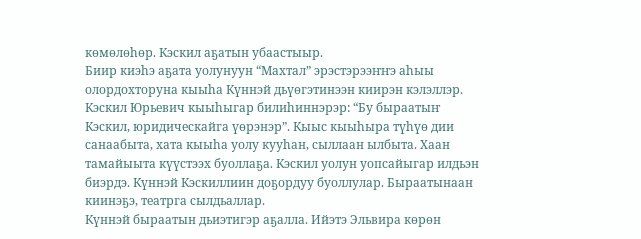көмөлөһөр. Кэскил аҕатын убаастыыр.
Биир киэһэ аҕата уолунуун “Махтал” эрэстэрээҥҥэ аһыы олордохторуна кыыһа Күннэй дьүөгэтинээн киирэн кэлэллэр. Кэскил Юрьевич кыыһыгар билиһиннэрэр: “Бу быраатыҥ Кэскил, юридическайга үөрэнэр”. Кыыс кыыһыра түһүө дии санаабыта, хата кыыһа уолу кууһан, сыллаан ылбыта. Хаан тамайыыта күүстээх буоллаҕа. Кэскил уолун уопсайыгар илдьэн биэрдэ. Күннэй Кэскиллиин доҕордуу буоллулар. Быраатынаан киинэҕэ, театрга сылдьаллар.
Күннэй быраатын дьиэтигэр аҕалла. Ийэтэ Эльвира көрөн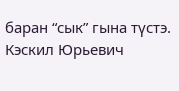баран “сык” гына түстэ. Кэскил Юрьевич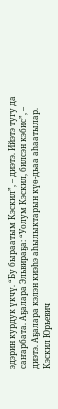эдэрин курдук үкчү. “Бу быраатым Кэскил”, – диэтэ. Ийэтэ тугу да саҥарбата. Аҕалара Эльвираҕа: “Уолум Кэскил, билсэн кэбис”, – диэтэ. Аҕалара кэлэн киэһэ аһылыктарын күө-дьаа аһаатылар. Кэскил Юрьевич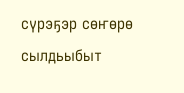сүрэҕэр сөҥөрө сылдьыбыт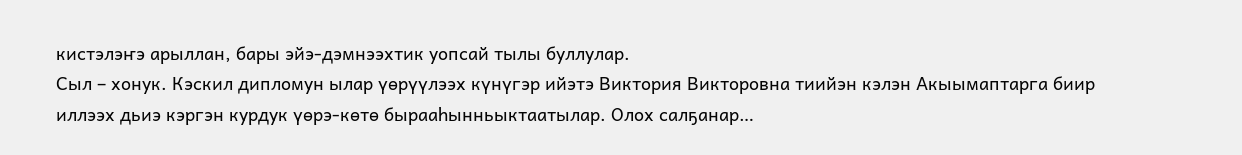кистэлэҥэ арыллан, бары эйэ-дэмнээхтик уопсай тылы буллулар.
Сыл – хонук. Кэскил дипломун ылар үөрүүлээх күнүгэр ийэтэ Виктория Викторовна тиийэн кэлэн Акыымаптарга биир иллээх дьиэ кэргэн курдук үөрэ-көтө бырааһынньыктаатылар. Олох салҕанар…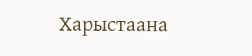Харыстаана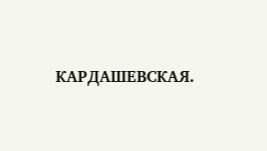КАРДАШЕВСКАЯ.